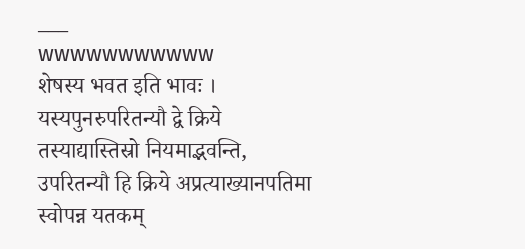___
wwwwwwwwwww
शेषस्य भवत इति भावः । यस्यपुनरुपरितन्यौ द्वे क्रिये तस्याद्यास्तिस्रो नियमाद्भवन्ति, उपरितन्यौ हि क्रिये अप्रत्याख्यानपतिमा
स्वोपन्न यतकम्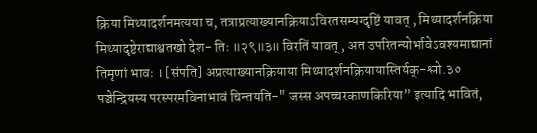क्रिया मिथ्यादर्शनमत्यया च, तत्राप्रत्याख्यानक्रियाऽविरतसम्यग्दृष्टिं यावत् , मिथ्यादर्शनक्रिया मिथ्यादृष्टेराद्याश्वतखो देश- तिः ॥२९॥३॥ विरतिं यावत् , अत उपरितन्योर्भावेऽवश्यमाद्यानां तिमृणां भावः । [संपति] अप्रत्याख्यानक्रियाया मिथ्यादर्शनक्रियायास्तिर्यक्-श्लो.३०
पञ्चेन्द्रियस्य परस्परमविनाभावं चिन्तयति-" जस्स अपच्चरकाणकिरिया” इत्यादि भावितं,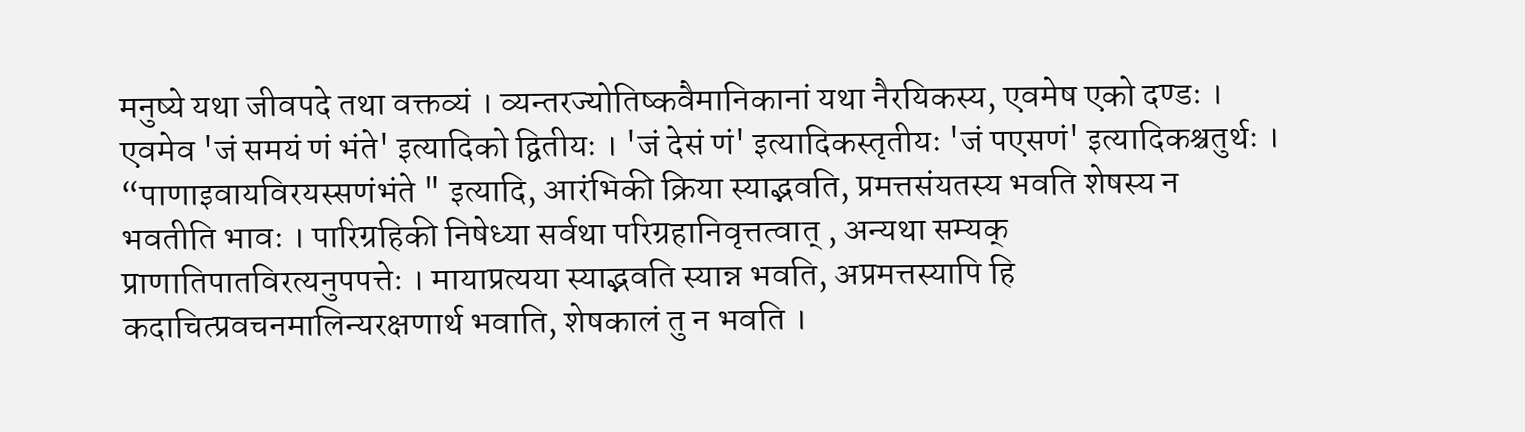मनुष्ये यथा जीवपदे तथा वक्तव्यं । व्यन्तरज्योतिष्कवैमानिकानां यथा नैरयिकस्य, एवमेष एको दण्डः । एवमेव 'जं समयं णं भंते' इत्यादिको द्वितीयः । 'जं देसं णं' इत्यादिकस्तृतीयः 'जं पएसणं' इत्यादिकश्चतुर्थः । “पाणाइवायविरयस्सणंभंते " इत्यादि, आरंभिकी क्रिया स्याद्भवति, प्रमत्तसंयतस्य भवति शेषस्य न भवतीति भावः । पारिग्रहिकी निषेध्या सर्वथा परिग्रहानिवृत्तत्वात् , अन्यथा सम्यक् प्राणातिपातविरत्यनुपपत्तेः । मायाप्रत्यया स्याद्भवति स्यान्न भवति, अप्रमत्तस्यापि हि कदाचित्प्रवचनमालिन्यरक्षणार्थ भवाति, शेषकालं तु न भवति ।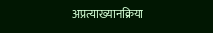अप्रत्याख्यानक्रिया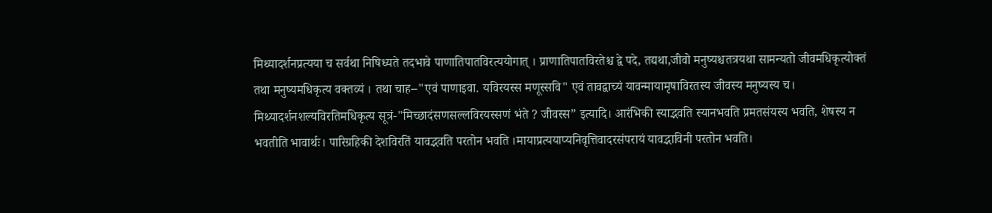मिथ्यादर्शनप्रत्यया च सर्वथा निषिध्यते तदभावे पाणातिपातविरत्ययोगात् । प्राणातिपातविरतेश्च द्वे पदे, तद्यथा,जीवो मनुष्यश्चतत्रयथा सामन्यतो जीवमधिकृत्योक्तं तथा मनुष्यमधिकृत्य वक्तव्यं । तथा चाह--"एवं पाणाइवा. यविरयस्स मणूस्सवि" एवं तावद्वाच्यं यावन्मायामृषाविरतस्य जीवस्य मनुष्यस्य च। मिथ्यादर्शनशल्यविरतिमधिकृत्य सूत्रं-"मिच्छादंसणसल्लविरयस्सणं भंते ? जीवस्स” इत्यादि। आरंभिकी स्याद्भवति स्यानभवति प्रमतसंयस्य भवति, शेषस्य न भवतीति भावार्थः। पारिग्रहिकी देशविरतिं यावद्भवति परतोन भवति ।मायाप्रत्ययाप्यनिवृत्तिवादरसंपरायं यावद्भाविनी परतोन भवति।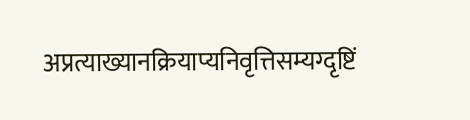अप्रत्याख्यानक्रियाप्यनिवृत्तिसम्यग्दृष्टिं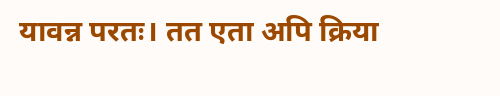यावन्न परतः। तत एता अपि क्रिया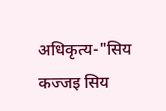अधिकृत्य-"सिय कज्जइ सिय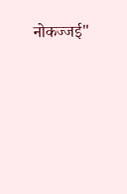नोकज्जई"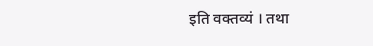इति वक्तव्यं । तथा